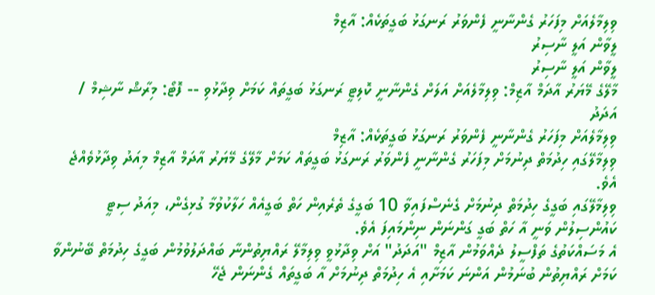ވިލިމާލެއަށް މިފަހަރު ގެންނާނީ ފެންވަރު ރަނގަޅު ބަގީތަކެއް: އާޒިމް
ލީވާން އަލީ ނާސިރު
ލީވާން އަލީ ނާސިރު
މާލޭގެ މޭޔަރު އާދަމް އާޒިމް: ވިލިމާލެއަށް އަލަށް ގެންނާނީ ކޮލިޓީ ރަނގަޅު ބަގީތައް ކަމަށް ވިދާޅުވި -- ފޮޓޯ: މިރާޝް ނާޝިމް / އަދަދު
ވިލިމާލެއަށް މިފަހަރު ގެންނާނީ ފެންވަރު ރަނގަޅު ބަގީތަކެއް: އާޒިމް
ވިލިމާލޭގައި ހިދުމަތް ދިނުމަށް މިފަހަރު ގެންނާނީ ފެންވަރު ރަނގަޅު ބަގީތައް ކަމަށް މާލޭގެ މޭޔަރު އާދަމް އާޒިމް މިއަދު ވިދާޅުވެއްޖެ އެވެ.
ވިލިމާލޭގައި ބަގީގެ ހިދުމަތް ދިނުމަށް ގެނެސްފައިވާ 10 ބަގީގެ ތެރެއިން ހަތް ބަގީއެއް ހަލާކުވުމާ ގުޅިގެން، މިއަދު ސިޓީ ކައުންސިލުން ވަނީ އާ ހަތް ބަގީ ގަންނަން ނިންމައިފަ އެވެ.
އެ މަސައްކަތުގެ ތަފްސީލު ދެއްވަމުން އާޒިމް "އަދަދު" އަށް ވިދާޅުވީ ވިލިމާލޭ ރައްޔިތުންނާ ބައްދަލުވުމުން ބަގީގެ ހިދުމަތް ބޭނުންވާ ކަމަށް ރައްޔިތުން ބުނަމުން އަންނަ ކަމަށާއި އެ ހިދުމަތް ދިނުމަށް އާ ބަގީތައް ގެންނަން ޖެހޭ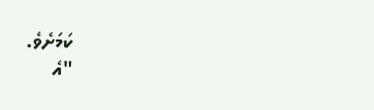ކަމަށެވެ.
"އެ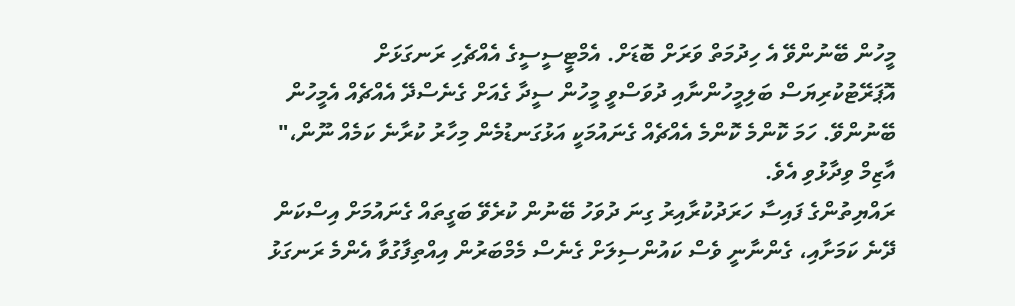މީހުން ބޭނުންވޭ އެ ހިދުމަތް ވަރަށް ބޮޑަށް. އެމްޓީސީސީގެ އެއްޗެހި ރަނގަޅަށް އޮޕަރޭޓުކުރިޔަސް ބަލިމީހުންނާއި ދުވަސްވީ މީހުން ސީދާ ގެއަށް ގެނެސްދޭ އެއްޗެއް އެމީހުން ބޭނުންވޭ. ހަމަ ކޮންމެ ކޮންމެ އެއްޗެއް ގެނައުމަކީ އަޅުގަނޑުމެން މިހާރު ކުރާނެ ކަމެއް ނޫން،" އާޒިމް ވިދާޅުވި އެވެ.
ރައްޔިތުންގެ ފައިސާ ހަރަދުކުރާއިރު ގިނަ ދުވަހު ބޭނުން ކުރެވޭ ބަގީތައް ގެނައުމަށް އިސްކަން ދޭނެ ކަމަށާއި، ގެންނާނީ ވެސް ކައުންސިލަށް ގެނެސް މެމްބަރުން އިއްތިފާގުވާ އެންމެ ރަނގަޅު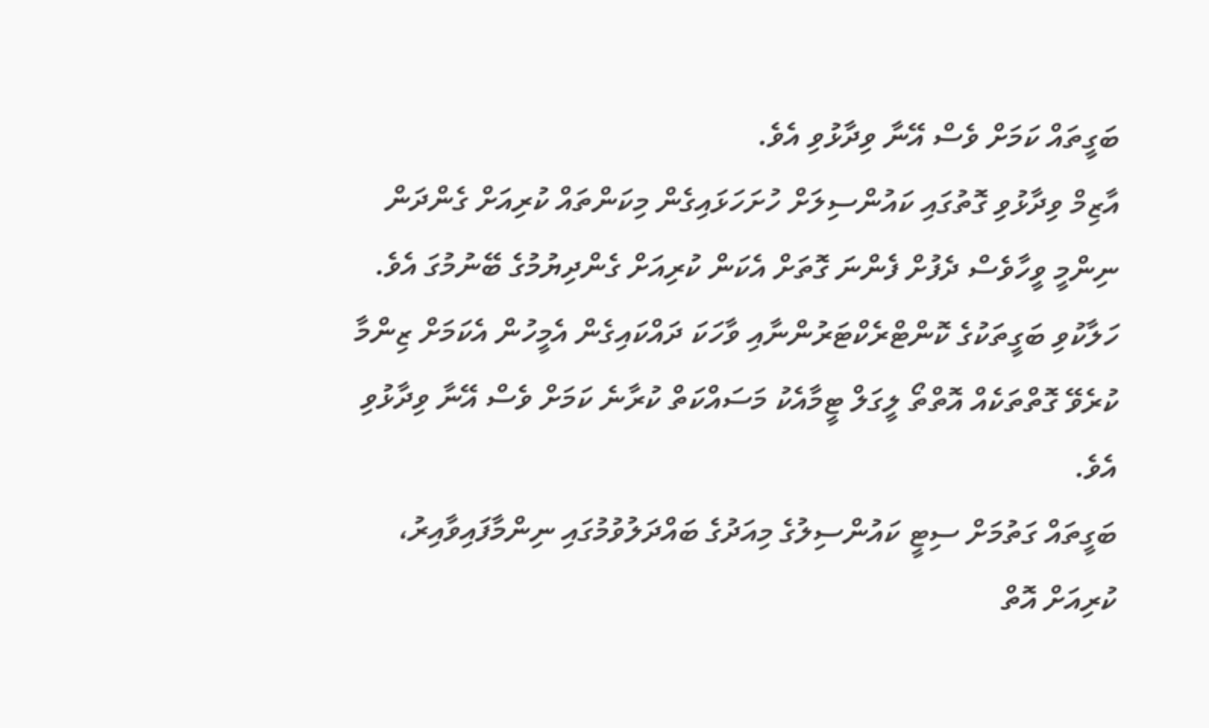ބަގީތައް ކަމަށް ވެސް އޭނާ ވިދާޅުވި އެވެ.
އާޒިމް ވިދާޅުވި ގޮތުގައި ކައުންސިލަށް ހުށަހަޅައިގެން މިކަންތައް ކުރިއަށް ގެންދަން ނިންމީ ވީހާވެސް ދެފުށް ފެންނަ ގޮތަށް އެކަން ކުރިއަށް ގެންދިޔުމުގެ ބޭނުމުގަ އެވެ.
ހަލާކުވި ބަގީތަކުގެ ކޮންޓްރެކްޓަރުންނާއި ވާހަކަ ދައްކައިގެން އެމީހުން އެކަމަށް ޒިންމާ ކުރެވޭ ގޮތްތަކެއް އޮތްތޯ ލީގަލް ޓީމާއެކު މަސައްކަތް ކުރާނެ ކަމަށް ވެސް އޭނާ ވިދާޅުވި އެވެ.
ބަގީތައް ގަތުމަށް ސިޓީ ކައުންސިލުގެ މިއަދުގެ ބައްދަލުވުމުގައި ނިންމާފައިވާއިރު، ކުރިއަށް އޮތް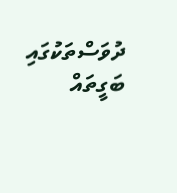ދުވަސްތަކުގައި ބަގީތައް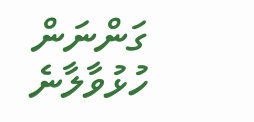ގަންނަން ހުޅުވާލާނެ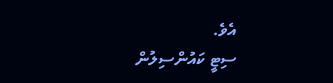އެވެ.
ސިޓީ ކައުންސިލުން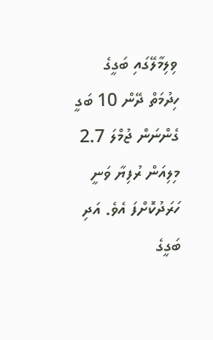ވިލިމާލޭގައި ބަގީގެ ހިދުމަތް ދޭން 10 ބަގީ ގެންނަން ޖުމްލަ 2.7 މިލިއަން ރުފިޔާ ވަނީ ހަރަދުކޮށްފަ އެވެ. އަދި ބަގީގެ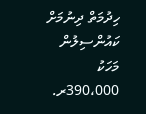ހިދުމަތް ދިނުމަށް ކައުންސިލުން މަހަކު 390،000ރ.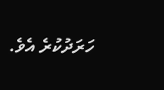ހަރަދުކުރެ އެވެ.